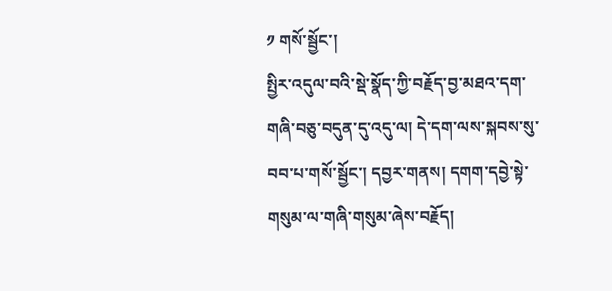༡ གསོ་སྦྱོང་།
སྤྱིར་འདུལ་བའི་སྡེ་སྣོད་ཀྱི་བརྗོད་བྱ་མཐའ་དག་གཞི་བཅུ་བདུན་དུ་འདུ་ལ། དེ་དག་ལས་སྐབས་སུ་བབ་པ་གསོ་སྦྱོང་། དབྱར་གནས། དགག་དབྱེ་སྟེ་གསུམ་ལ་གཞི་གསུམ་ཞེས་བརྗོད།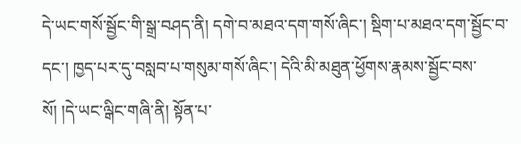དེ་ཡང་གསོ་སྦྱོང་གི་སྒྲ་བཤད་ནི། དགེ་བ་མཐའ་དག་གསོ་ཞིང་། སྡིག་པ་མཐའ་དག་སྦྱོང་བ་དང་། ཁྱད་པར་དུ་བསླབ་པ་གསུམ་གསོ་ཞིང་། དེའི་མི་མཐུན་ཕྱོགས་རྣམས་སྦྱོང་བས་སོ། །དེ་ཡང་ལྒིང་གཞི་ནི། སྟོན་པ་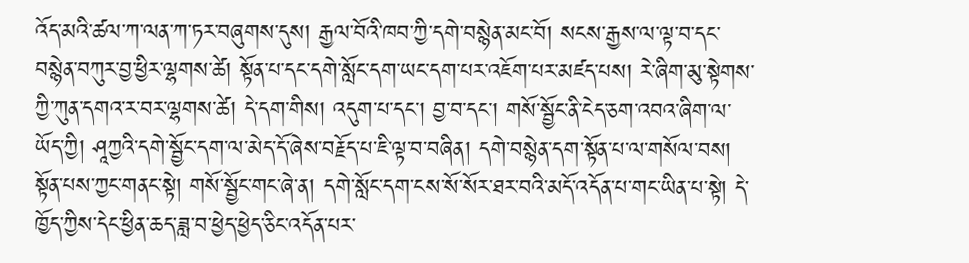འོད་མའི་ཚལ་ཀ་ལན་ཀ་ཏར་བཞུགས་དུས། རྒྱལ་བོའི་ཁབ་ཀྱི་དགེ་བསྙེན་མང་བོ། སངས་རྒྱས་ལ་ལྟ་བ་དང་བསྙེན་བཀུར་བྱ་ཕྱིར་ལྷགས་ཚེ། སྟོན་པ་དང་དགེ་སློང་དག་ཡང་དག་པར་འཇོག་པར་མཛད་པས། རེ་ཞིག་མུ་སྟེགས་ཀྱི་ཀུན་དགའ་ར་བར་ལྷགས་ཚེ། དེ་དག་གིས། འདུག་པ་དང་། བྱ་བ་དང་། གསོ་སྦྱོང་ནི་ངེད་ཅག་འབའ་ཞིག་ལ་ཡོད་ཀྱི། ཤཱཀྱའི་དགེ་སྦྱོང་དག་ལ་མེད་དོ་ཞེས་བརྗོད་པ་ཇི་ལྟ་བ་བཞིན། དགེ་བསྙེན་དག་སྟོན་པ་ལ་གསོལ་བས། སྟོན་པས་ཀྱང་གནང་སྟེ། གསོ་སྦྱོང་གང་ཞེ་ན། དགེ་སློང་དག་ངས་སོ་སོར་ཐར་བའི་མདོ་འདོན་པ་གང་ཡིན་པ་སྟེ། དེ་ཁྱོད་ཀྱིས་དེང་ཕྱིན་ཆད་ཟླ་བ་ཕྱེད་ཕྱེད་ཅིང་འདོན་པར་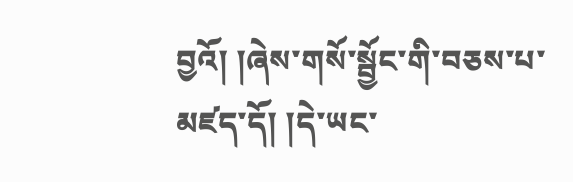བྱའོ། །ཞེས་གསོ་སྦྱོང་གི་བཅས་པ་མཛད་དོ། །དེ་ཡང་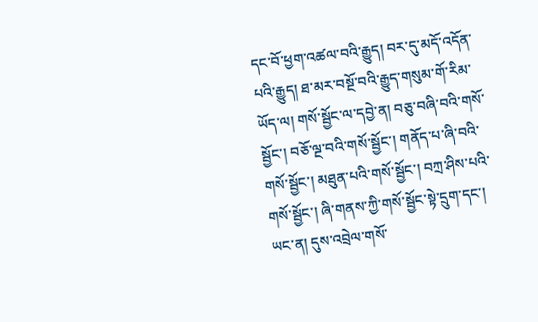དང་བོ་ཕྱག་འཚལ་བའི་རྒྱུད། བར་དུ་མདོ་འདོན་པའི་རྒྱུད། ཐ་མར་བསྔོ་བའི་རྒྱུད་གསུམ་གོ་རིམ་ཡོད་ལ། གསོ་སྦྱོང་ལ་དབྱེ་ན། བཅུ་བཞི་བའི་གསོ་སྦྱོང་། བཅོ་ལྔ་བའི་གསོ་སྦྱོང་། གནོད་པ་ཞི་བའི་གསོ་སྦྱོང་། མཐུན་པའི་གསོ་སྦྱོང་། བཀྲ་ཤིས་པའི་གསོ་སྦྱོང་། ཞི་གནས་ཀྱི་གསོ་སྦྱོང་སྟེ་དྲུག་དང་། ཡང་ན། དུས་འབྲེལ་གསོ་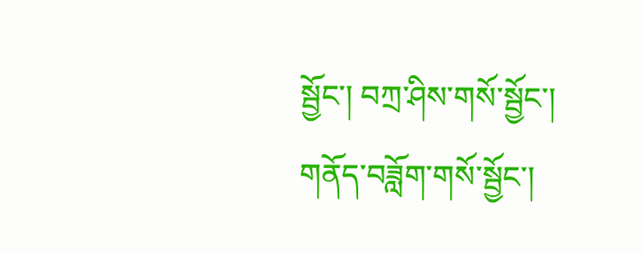སྦྱོང་། བཀྲ་ཤིས་གསོ་སྦྱོང་། གནོད་བཟློག་གསོ་སྦྱོང་།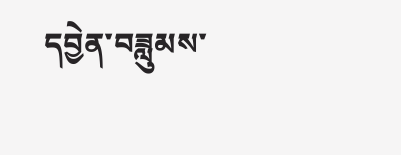དབྱེན་བཟླུམས་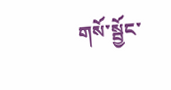གསོ་སྦྱོང་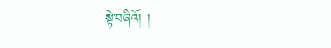སྟེ་བཞིའོ། །